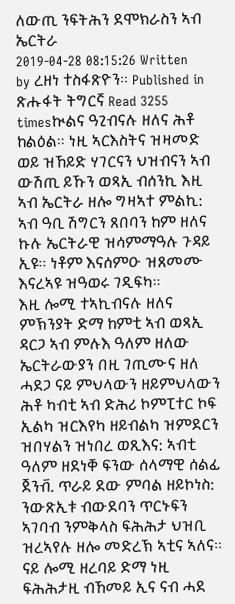ለውጢ ንፍትሕን ደሞክራስን ኣብ ኤርትራ
2019-04-28 08:15:26 Written by ረዘነ ተስፋጽዮን። Published in ጽሑፋት ትግርኛ Read 3255 timesኲልና ዓጊብናሉ ዘለና ሕቶ ከልዕል። ነዚ ኣርእስትና ዝዛመድ ወይ ዝኸይድ ሃገርናን ህዝብናን ኣብ ውሽጢ ይኹን ወጻኢ ብሰንኪ እዚ ኣብ ኤርትራ ዘሎ ግዛኣተ ምልኪ: ኣብ ዓቢ ሽግርን ጸበባን ከም ዘለና ኩሉ ኤርትራዊ ዝሳምማዓሉ ጉዳይ ኢዩ። ነቶም እናሰምዑ ዝጸመሙ እናረኣዩ ዝዓወሩ ገዲፍካ።
እዚ ሎሚ ተኣኪብናሉ ዘለና ምኽንያት ድማ ከምቲ ኣብ ወጻኢ ዳርጋ ኣብ ምሉእ ዓለም ዘለው ኤርትራውያን በዚ ገጢሙና ዘለ ሓደጋ ናይ ምህላውን ዘይምህላውን ሕቶ ካብቲ ኣብ ድሕሪ ኮምፒተር ኮፍ ኢልካ ዝርእየካ ዘይብልካ ዝምደርን ዝበሃልን ዝነበረ ወጺእና: ኣብቲ ዓለም ዘደነቐ ፍንው ሰላማዊ ሰልፊ ጀንቭ. ጥራይ ደው ምባል ዘይኮነስ: ንውጽኢቱ ብውደባን ጥርኑፍን ኣገባብ ንምቅላስ ፍሕሕታ ህዝቢ ዝረኣየሉ ዘሎ መድረኽ ኣቲና ኣለና።
ናይ ሎሚ ዘረባይ ድማ ነዚ ፍሕሕታዚ ብኸመይ ኢና ናብ ሓደ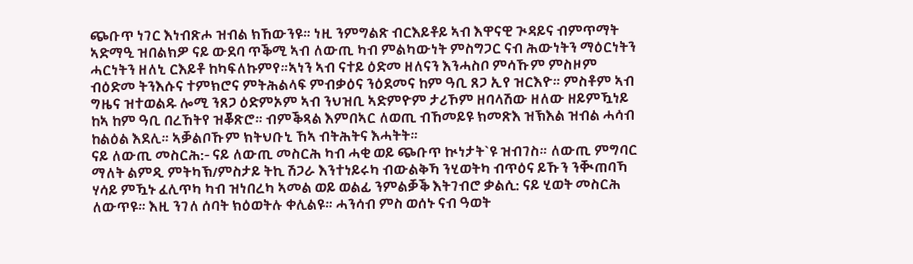ጭቡጥ ነገር እነብጽሖ ዝብል ክኸውንዩ። ነዚ ንምግልጽ ብርእይቶይ ኣብ እዋናዊ ጒዳይና ብምጥማት ኣድማዒ ዝበልክዎ ናይ ውደባ ጥቕሚ ኣብ ለውጢ ካብ ምልካውነት ምስግጋር ናብ ሕውነትን ማዕርነትን ሓርነትን ዘለኒ ርእይቶ ከካፍለኩምየ።ኣነን ኣብ ናተይ ዕድመ ዘለናን እንሓስቦ ምሳኹም ምስዞም ብዕድመ ትንእሱና ተምክሮና ምትሕልላፍ ምብቃዕና ንዕደመና ከም ዓቢ ጸጋ ኢየ ዝርእዮ። ምስቶም ኣብ ግዜና ዝተወልዱ ሎሚ ንጸጋ ዕድምኦም ኣብ ንህዝቢ ኣድምዮም ታሪኾም ዘባላሽው ዘለው ዘይምዃነይ ከኣ ከም ዓቢ በረኸትየ ዝቖጽሮ። ብምቕጻል እምበኣር ለወጢ ብኸመይዩ ክመጽእ ዝኽእል ዝብል ሓሳብ ከልዕል እደሊ። ኣቓልቦኹም ክትህቡኒ ኸኣ ብትሕትና እሓትት።
ናይ ለውጢ መስርሕ:- ናይ ለውጢ መስርሕ ካብ ሓቂ ወይ ጭቡጥ ኲነታት`ዩ ዝብገስ። ለውጢ ምግባር ማለት ልምዲ ምትካኽ/ምስታይ ትኪ ሽጋራ እንተነይሩካ ብውልቅኻ ንሂወትካ ብጥዕና ይኹን ንቚጠባኻ ሃሳይ ምዃኑ ፈሊጥካ ካብ ዝነበረካ ኣመል ወይ ወልፊ ንምልቓቕ እትገብሮ ቃልሲ: ናይ ሂወት መስርሕ ለውጥዩ። እዚ ንገለ ሰባት ክዕወትሉ ቀሊልዩ። ሓንሳብ ምስ ወሰኑ ናብ ዓወት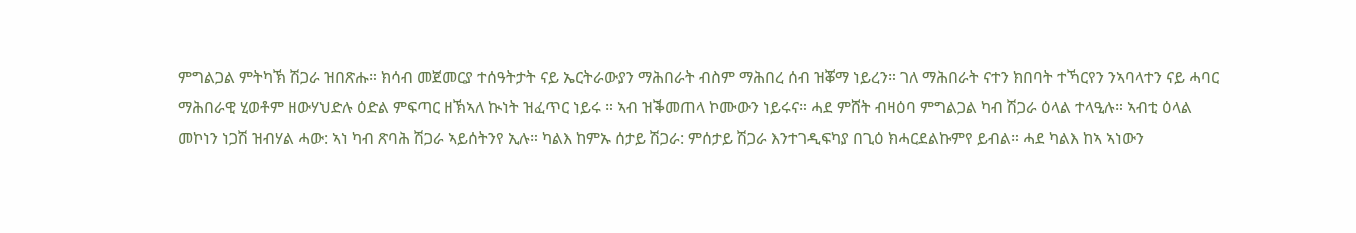ምግልጋል ምትካኽ ሽጋራ ዝበጽሑ። ክሳብ መጀመርያ ተሰዓትታት ናይ ኤርትራውያን ማሕበራት ብስም ማሕበረ ሰብ ዝቖማ ነይረን። ገለ ማሕበራት ናተን ክበባት ተኻርየን ንኣባላተን ናይ ሓባር ማሕበራዊ ሂወቶም ዘውሃህድሉ ዕድል ምፍጣር ዘኽኣለ ኲነት ዝፈጥር ነይሩ ። ኣብ ዝቕመጠላ ኮሙውን ነይሩና። ሓደ ምሸት ብዛዕባ ምግልጋል ካብ ሽጋራ ዕላል ተላዒሉ። ኣብቲ ዕላል መኮነን ነጋሽ ዝብሃል ሓው: ኣነ ካብ ጽባሕ ሽጋራ ኣይሰትንየ ኢሉ። ካልእ ከምኡ ሰታይ ሽጋራ: ምሰታይ ሽጋራ እንተገዲፍካያ በጊዕ ክሓርደልኩምየ ይብል። ሓደ ካልእ ከኣ ኣነውን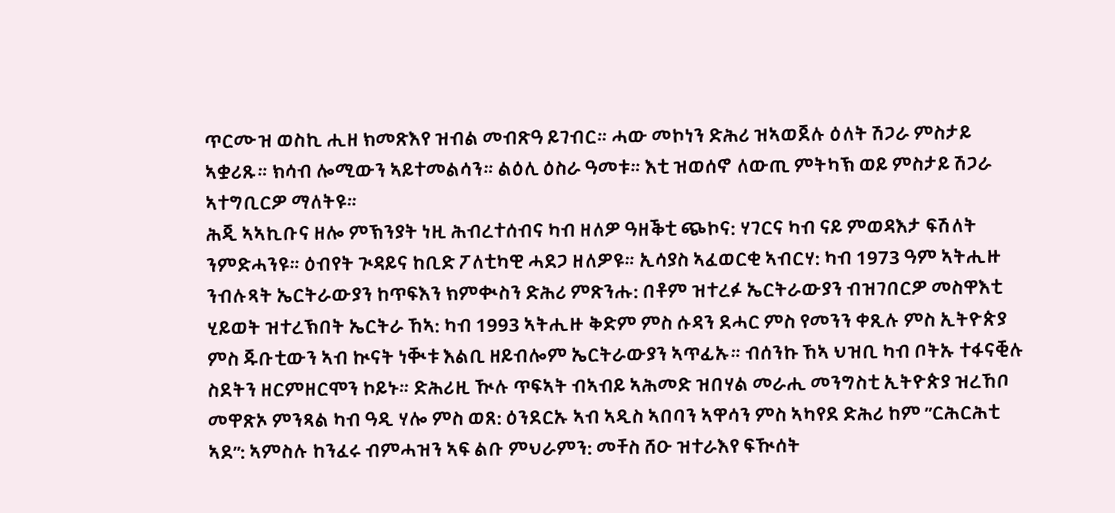ጥርሙዝ ወስኪ ሒዘ ክመጽእየ ዝብል መብጽዓ ይገብር። ሓው መኮነን ድሕሪ ዝኣወጀሉ ዕለት ሽጋራ ምስታይ ኣቋሪጹ። ክሳብ ሎሚውን ኣይተመልሳን። ልዕሊ ዕስራ ዓመቱ። እቲ ዝወሰኖ ለውጢ ምትካኽ ወይ ምስታይ ሽጋራ ኣተግቢርዎ ማለትዩ።
ሕጂ ኣኣኪቡና ዘሎ ምኽንያት ነዚ ሕብረተሰብና ካብ ዘለዎ ዓዘቕቲ ጭኮና: ሃገርና ካብ ናይ ምወዳእታ ፍሽለት ንምድሓንዩ። ዕብየት ጒዳይና ከቢድ ፖለቲካዊ ሓደጋ ዘለዎዩ። ኢሳያስ ኣፈወርቂ ኣብርሃ: ካብ 1973 ዓም ኣትሒዙ ንብሉጻት ኤርትራውያን ከጥፍእን ክምቊስን ድሕሪ ምጽንሑ: በቶም ዝተረፉ ኤርትራውያን ብዝገበርዎ መስዋእቲ ሂይወት ዝተረኽበት ኤርትራ ኸኣ: ካብ 1993 ኣትሒዙ ቅድም ምስ ሱዳን ደሓር ምስ የመንን ቀጺሉ ምስ ኢትዮጵያ ምስ ጁቡቲውን ኣብ ኲናት ነቚቱ እልቢ ዘይብሎም ኤርትራውያን ኣጥፊኡ። ብሰንኩ ኸኣ ህዝቢ ካብ ቦትኡ ተፋናቒሉ ስደትን ዘርምዘርሞን ኮይኑ። ድሕሪዚ ዂሉ ጥፍኣት ብኣብይ ኣሕመድ ዝበሃል መራሒ መንግስቲ ኢትዮጵያ ዝረኸቦ መዋጽኦ ምንጻል ካብ ዓዲ ሃሎ ምስ ወጸ: ዕንደርኡ ኣብ ኣዲስ ኣበባን ኣዋሳን ምስ ኣካየደ ድሕሪ ከም ”ርሕርሕቲ ኣደ”: ኣምስሉ ከንፈሩ ብምሓዝን ኣፍ ልቡ ምህራምን: መቸስ ሸዑ ዝተራእየ ፍዂሰት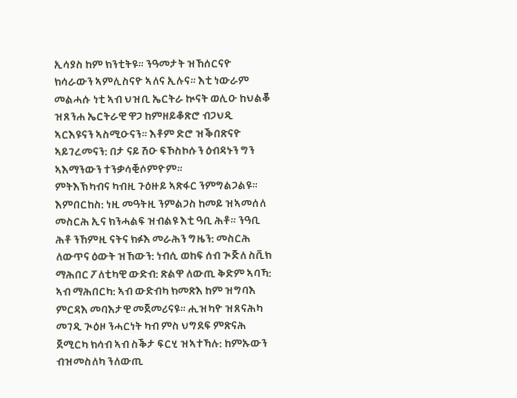ኢሳያስ ከም ክንቲትዩ። ንዓመታት ዝኸሰርናዮ ክሳራውን ኣምሊስናዮ ኣለና ኢሉና። እቲ ነውራም መልሓሱ ነቲ ኣብ ህዝቢ ኤርትራ ኲናት ወሊዑ ከህልቖ ዝጸንሐ ኤርትራዊ ዋጋ ከምዘይቆጽሮ ብጋህዲ ኣርእዩናን ኣስሚዑናን። እቶም ድሮ ዝቕበጽናዮ ኣይገረመናን: በታ ናይ ሽዑ ፍኾስኮሱን ዕብዳኑን ግን ኣእማንውን ተንቃሳቒሶምዮም።
ምትእኽካብና ካብዚ ጉዕዙይ ኣጽፋር ንምግልጋልዩ። እምበርከስ: ነዚ መዓትዚ ንምልጋስ ከመይ ዝኣመሰለ መስርሕ ኢና ክንሓልፍ ዝብልዩ እቲ ዓቢ ሕቶ። ንዓቢ ሕቶ ንኸምዚ ናትና ክፉእ መራሕን ግዜን: መስርሕ ለውጥና ዕውት ዝኸውን: ነብሲ ወከፍ ሰብ ጒጅለ ስቪክ ማሕበር ፖለቲካዊ ውድብ: ጽልዋ ለውጢ ቅድም ኣባኻ: ኣብ ማሕበርካ: ኣብ ውድብካ ክመጽእ ከም ዝግባእ ምርዳእ መባእታዊ መጀመሪናዩ። ሒዝካዮ ዝጸናሕካ መገዲ ጒዕዞ ንሓርነት ካብ ምስ ህግደፍ ምጽናሕ ጀሚርካ ክሳብ ኣብ ስቕታ ፍርሂ ዝኣተኻሉ: ከምኡውን ብዝመስለካ ንለውጢ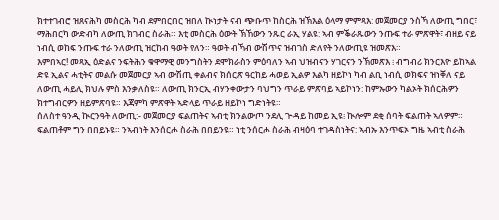ክተተገብሮ ዝጸናሕካ መስርሕ ካብ ደምበርበር ዝበለ ኲነታት ናብ ጭቡጥ ከስርሕ ዝኽእል ዕላማ ምምጻእ: መጀመርያ ንስኻ ለውጢ ግበር፣ ማሕበርካ ውድብካ ለውጢ ክገብር ስራሕ። እቲ መስርሕ ዕውት ኽኸውን ንጹር ራኢ ሃልዩ: ኣብ ምቕራጹውን ንጡፍ ተራ ምጽዋት፣ ብዘይ ናይ ነብሲ ወከፍ ንጡፍ ተራ ንለውጢ ዝርከብ ዓወት የለን። ዓወት ብኻብ ውሽጥና ዝብገስ ድለየት ንለውጢዩ ዝመጽእ።
እምበኣር! መጻኢ ዕድልና ንፍትሕን ቁዋማዊ መንግስትን ደሞክራስን ምዕባለን ኣብ ህዝብናን ሃገርናን ንኽመጽእ ᎒ ብግብሪ ክንርእዮ ይከኣል ድዩ ኢልና ሓቲትና መልሱ መጀመርያ ኣብ ውሽጢ ቀልብና ክሰርጽ ዓርከይ ሓወይ ኢልዎ እልካ ዘይኮነ ካብ ልቢ ነብሲ ወክፍና ዝነቐለ ናይ ለውጢ ሓይሊ ክህሉ ምስ እንቃለስዩ። ለውጢ ክንርኢ ብሃንቀውታን ባህግን ጥራይ ምጽባይ ኣይኮነን: ከምኡውን ካልኦት ክሰርሕዎን ክተግብርዎን ዘይምጽባዩ። እጃምካ ምጽዋት ኣድላይ ጥራይ ዘይኮነ ግድነትዩ።
ሰለስተ ዓንዲ ኲርንዓት ለውጢ:- መጀመርያ ፍልጠትና ኣብቲ ክንልውጦ ንደሊ ጒዳይ ከመይ ኢዩ᎒ ኲሎም ደቂ ሰባት ፍልጠት ኣለዎም። ፍልጠቶም ግን በበይኑዩ። ንኣብነት እንሰርሖ ስራሕ በበይንዩ። ነቲ ንሰርሖ ስራሕ ብዛዕባ ተገዳስነትና: ኣብኡ እንጥፍኦ ግዜ ኣብቲ ስራሕ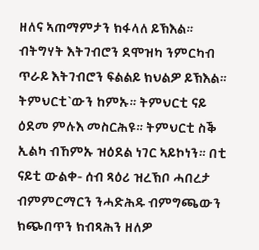ዘለና ኣጠማምታን ክፋላለ ይኽእል። ብትግሃት እትገብሮን ደሞዝካ ንምርካብ ጥራይ እትገብሮን ፍልልይ ክህልዎ ይኽእል። ትምህርቲ`ውን ከምኡ። ትምህርቲ ናይ ዕደመ ምሉእ መስርሕዩ። ትምህርቲ ስቕ ኢልካ ብኸምኡ ዝዕደል ነገር ኣይኮነን። በቲ ናይቲ ውልቀ- ሰብ ጻዕሪ ዝረኽቦ ሓበረታ ብምምርማርን ንሓድሕዱ ብምግጫውን ክጭበጥን ክብጻሕን ዘለዎ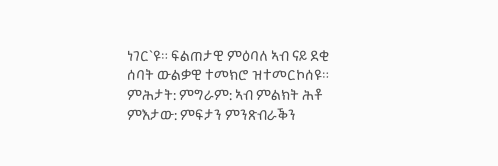ነገር`ዩ። ፍልጠታዊ ምዕባለ ኣብ ናይ ደቂ ሰባት ውልቃዊ ተመክሮ ዝተመርኮሰዩ። ምሕታት: ምግራም: ኣብ ምልክት ሕቶ ምእታው: ምፍታን ምንጽብራቕን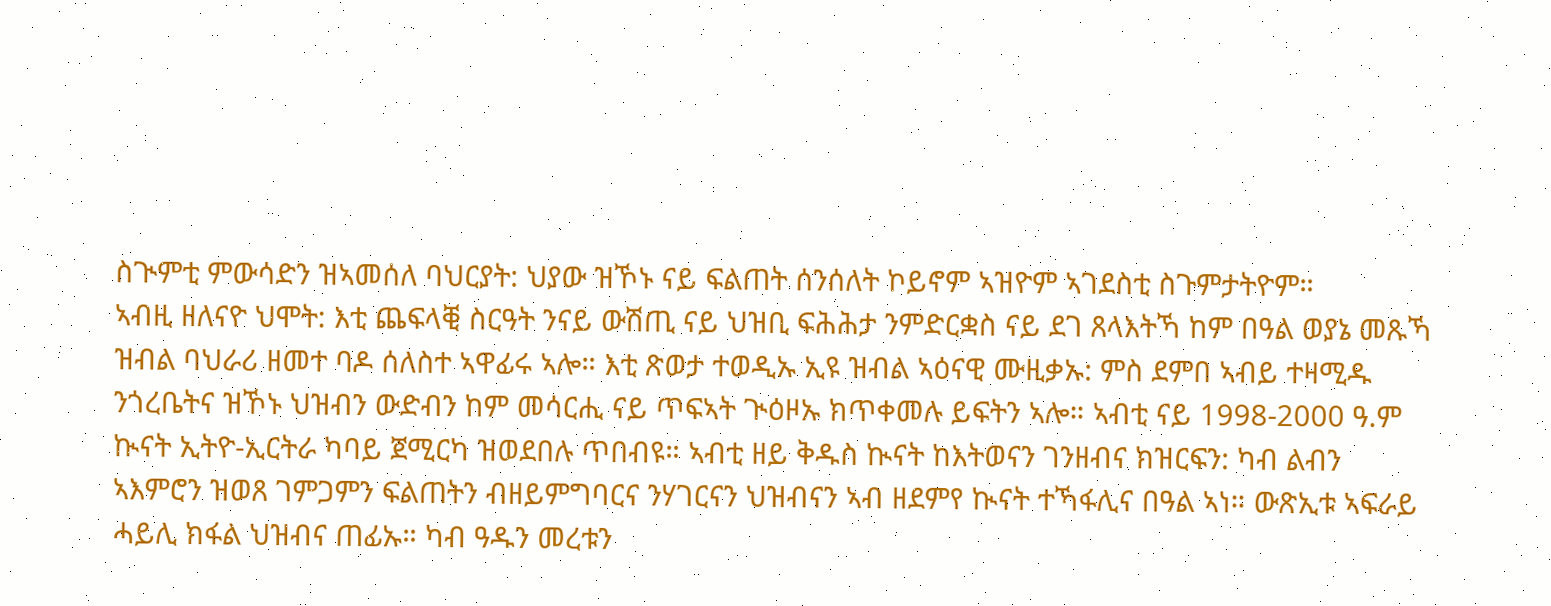ስጒምቲ ምውሳድን ዝኣመሰለ ባህርያት: ህያው ዝኾኑ ናይ ፍልጠት ሰንሰለት ኮይኖም ኣዝዮም ኣገደስቲ ስጉምታትዮም።
ኣብዚ ዘለናዮ ህሞት: እቲ ጨፍላቒ ስርዓት ንናይ ውሽጢ ናይ ህዝቢ ፍሕሕታ ንምድርቋስ ናይ ደገ ጸላእትኻ ከም በዓል ወያኔ መጹኻ ዝብል ባህራሪ ዘመተ ባዶ ሰለስተ ኣዋፊሩ ኣሎ። እቲ ጽወታ ተወዲኡ ኢዩ ዝብል ኣዕናዊ ሙዚቃኡ: ምስ ደምበ ኣብይ ተዛሚዱ ንጎረቤትና ዝኾኑ ህዝብን ውድብን ከም መሳርሒ ናይ ጥፍኣት ጒዕዞኡ ክጥቀመሉ ይፍትን ኣሎ። ኣብቲ ናይ 1998-2000 ዓ.ም ኲናት ኢትዮ-ኢርትራ ካባይ ጀሚርካ ዝወደበሉ ጥበብዩ። ኣብቲ ዘይ ቅዱስ ኲናት ከእትወናን ገንዘብና ክዝርፍን: ካብ ልብን ኣእምሮን ዝወጸ ገምጋምን ፍልጠትን ብዘይምግባርና ንሃገርናን ህዝብናን ኣብ ዘደምየ ኲናት ተኻፋሊና በዓል ኣነ። ውጽኢቱ ኣፍራይ ሓይሊ ክፋል ህዝብና ጠፊኡ። ካብ ዓዱን መረቱን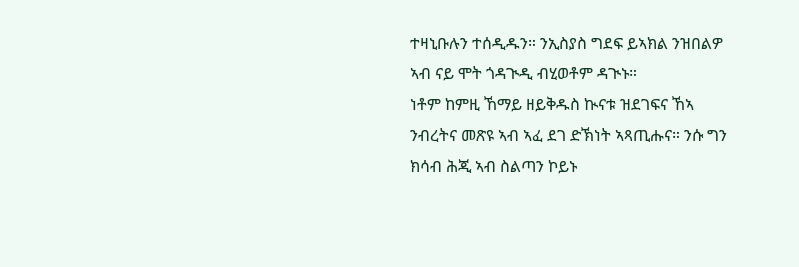ተዛኒቡሉን ተሰዲዱን። ንኢስያስ ግደፍ ይኣክል ንዝበልዎ ኣብ ናይ ሞት ጎዳጒዲ ብሂወቶም ዳጒኑ።
ነቶም ከምዚ ኸማይ ዘይቅዱስ ኲናቱ ዝደገፍና ኸኣ ንብረትና መጽዩ ኣብ ኣፈ ደገ ድኽነት ኣጻጢሑና። ንሱ ግን ክሳብ ሕጂ ኣብ ስልጣን ኮይኑ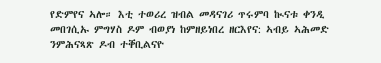የድምየና ኣሎ። እቲ ተወሪረ ዝብል መዳናገሪ ጥሩምባ ኲናቱ ቀንዲ መበገሲኡ ምግሃስ ዶም ብወያነ ከምዘይነበረ ዘርእየና: ኣብይ ኣሕመድ ንምሕናጻጽ ዶብ ተቐቢልናዮ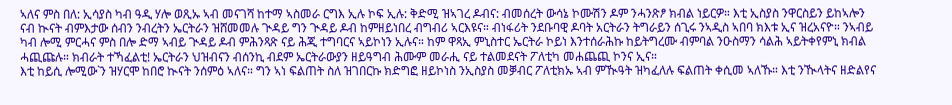ኣለና ምስ በለ: ኢሳያስ ካብ ዓዲ ሃሎ ወጺኡ ኣብ መናገሻ ከተማ ኣስመራ ርግእ ኢሉ ኮፍ ኢሉ: ቅድሚ ዝኣገረ ዶብና: ብመሰረት ውሳኔ ኮሙሽን ዶም ንሓንጽፆ ክብል ነይርዎ። እቲ ኢስያስ ንዋርስይን ይከኣሎን ናብ ኲናት ብምእታው ሰብን ንብረትን ኤርትራን ዝሸመመሉ ጒዳይ ግን ጒዳይ ዶብ ከምዘይነበረ ብግብሪ ኣርእዩና። ብነፋሪት ንደቡባዊ ዶባት አርትራን ትግራይን ሰጊሩ ንኣዲስ ኣበባ ክእቱ ኢና ዝረአናዮ። ንኣብይ ካብ ሎሚ ምርሓና ምስ በሎ ድማ ኣብይ ጒዳይ ዶብ ምሕንጻጽ ናይ ሕጂ ተግባርና ኣይኮነን ኢሉና። ከም ዋጻኢ ምኒስተር ኤርትራ ኮይነ እንተሰራሕኩ ከይትግረሙ ብምባል ንዑስማን ሳልሕ ኣይትቀየምኒ ክብል ሓጪጩሉ። ክብራት ተኻፈልቲ! ኤርትራን ህዝብናን ብሰንኪ ብደም ኤርትራውያን ዘይዓግብ ሕሙም መራሒ ናይ ተልመደናት ፖለቲካ መሐጨጪ ኮንና ኢና።
እቲ ከይሲ ሎሚው`ን ዝሃርሞ ከበሮ ኲናት ንሰምዕ ኣለና። ግን ኣነ ፍልጠት ስለ ዝገበርኩ ክድግፎ ዘይኮነስ ንኢስያስ መቓብር ፖለቲክኡ ኣብ ምዂዓት ዝካፈለሉ ፍልጠት ቀሲመ ኣለኹ። እቲ ንዂላትና ዘድልየና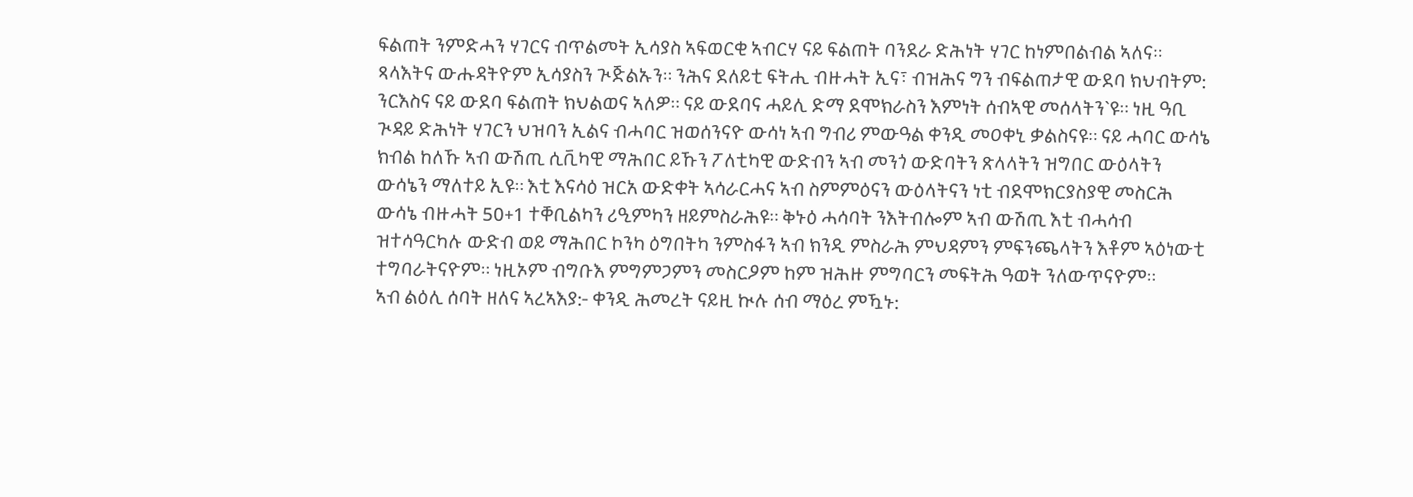ፍልጠት ንምድሓን ሃገርና ብጥልመት ኢሳያስ ኣፍወርቂ ኣብርሃ ናይ ፍልጠት ባንደራ ድሕነት ሃገር ከነምበልብል ኣለና። ጻላእትና ውሑዳትዮም ኢሳያስን ጒጅልኡን። ንሕና ደለይቲ ፍትሒ ብዙሓት ኢና፣ ብዝሕና ግን ብፍልጠታዊ ውደባ ክህብትም: ንርእስና ናይ ውደባ ፍልጠት ክህልወና ኣለዎ። ናይ ውደባና ሓይሊ ድማ ደሞክራስን እምነት ሰብኣዊ መሰላትን`ዩ። ነዚ ዓቢ ጒዳይ ድሕነት ሃገርን ህዝባን ኢልና ብሓባር ዝወሰንናዮ ውሳነ ኣብ ግብሪ ምውዓል ቀንዲ መዐቀኒ ቃልስናዩ። ናይ ሓባር ውሳኔ ክብል ከለኹ ኣብ ውሽጢ ሲቪካዊ ማሕበር ይኹን ፖለቲካዊ ውድብን ኣብ መንጎ ውድባትን ጽላላትን ዝግበር ውዕላትን ውሳኔን ማለተይ ኢዩ። እቲ እናሳዕ ዝርአ ውድቀት ኣሳራርሓና ኣብ ስምምዕናን ውዕላትናን ነቲ ብደሞክርያስያዊ መስርሕ ውሳኔ ብዙሓት 50+1 ተቐቢልካን ሪዒምካን ዘይምስራሕዩ። ቅኑዕ ሓሳባት ንእትብሎም ኣብ ውሽጢ እቲ ብሓሳብ ዝተሳዓርካሉ ውድብ ወይ ማሕበር ኮንካ ዕግበትካ ንምስፋን ኣብ ክንዲ ምስራሕ ምህዳምን ምፍንጫላትን እቶም ኣዕነውቲ ተግባራትናዮም። ነዚኦም ብግቡእ ምግምጋምን መስርዖም ከም ዝሕዙ ምግባርን መፍትሕ ዓወት ንለውጥናዮም።
ኣብ ልዕሊ ሰባት ዘለና ኣረኣእያ:- ቀንዲ ሕመረት ናይዚ ኲሉ ሰብ ማዕረ ምዃኑ: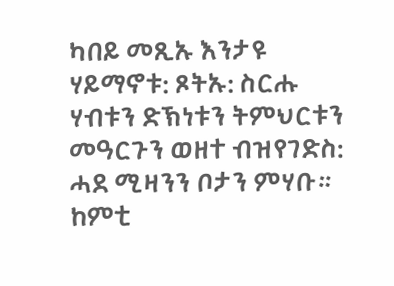ካበይ መጺኡ እንታዩ ሃይማኖቱ: ጾትኡ: ስርሑ ሃብቱን ድኽነቱን ትምህርቱን መዓርጉን ወዘተ ብዝየገድስ: ሓደ ሚዛንን ቦታን ምሃቡ። ከምቲ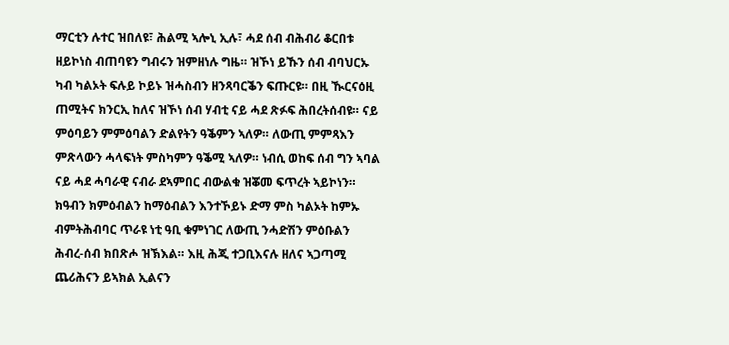ማርቲን ሉተር ዝበለዩ፣ ሕልሚ ኣሎኒ ኢሉ፣ ሓደ ሰብ ብሕብሪ ቆርበቱ ዘይኮነስ ብጠባዩን ግብሩን ዝምዘነሉ ግዜ። ዝኾነ ይኹን ሰብ ብባህርኡ ካብ ካልኦት ፍሉይ ኮይኑ ዝሓስብን ዘንጻባርቕን ፍጡርዩ። በዚ ዂርናዕዚ ጠሚትና ክንርኢ ከለና ዝኾነ ሰብ ሃብቲ ናይ ሓደ ጽፉፍ ሕበረትሰብዩ። ናይ ምዕባይን ምምዕባልን ድልየትን ዓቕምን ኣለዎ። ለውጢ ምምጻእን ምጽላውን ሓላፍነት ምስካምን ዓቕሚ ኣለዎ። ነብሲ ወከፍ ሰብ ግን ኣባል ናይ ሓደ ሓባራዊ ናብራ ደኣምበር ብውልቁ ዝቖመ ፍጥረት ኣይኮነን። ክዓብን ክምዕብልን ከማዕብልን እንተኾይኑ ድማ ምስ ካልኦት ከምኡ ብምትሕብባር ጥራዩ ነቲ ዓቢ ቁምነገር ለውጢ ንሓድሽን ምዕቡልን ሕብረ-ሰብ ክበጽሖ ዝኽእል። እዚ ሕጂ ተጋቢእናሉ ዘለና ኣጋጣሚ ጨሪሕናን ይኣክል ኢልናን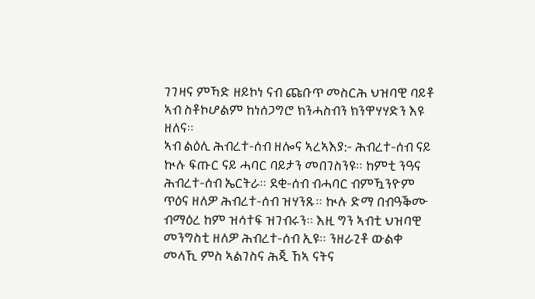ገገዛና ምኻድ ዘይኮነ ናብ ጩቡጥ መስርሕ ህዝባዊ ባይቶ ኣብ ስቶኮሆልም ከነሰጋግሮ ክንሓስብን ክንዋሃሃድን እዩ ዘለና።
ኣብ ልዕሊ ሕብረተ-ሰብ ዘሎና ኣረኣእያ:- ሕብረተ-ሰብ ናይ ኲሉ ፍጡር ናይ ሓባር ባይታን መበገስንዩ። ከምቲ ንዓና ሕብረተ-ሰብ ኤርትራ። ደቂ-ሰብ ብሓባር ብምዃንዮም ጥዕና ዘለዎ ሕብረተ-ሰብ ዝሃንጹ። ኲሉ ድማ በብዓቕሙ ብማዕረ ከም ዝሳተፍ ዝገብሩን። እዚ ግን ኣብቲ ህዝባዊ መንግስቲ ዘለዎ ሕብረተ-ሰብ ኢዩ። ንዘራጊቶ ውልቀ መላኺ ምስ ኣልገስና ሕጂ ኸኣ ናትና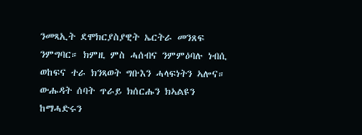ንመጻኢት ደሞክርያስያዊት ኤርትራ መንጸፍ ንምግባር። ክምዚ ምስ ሓሰብና ንምምዕባሉ ነብሲ ወከፍና ተራ ክንጻወት ግቡእን ሓላፍነትን ኣሎና። ውሑዳት ሰባት ጥራይ ክሰርሑን ክኣልዩን ከማሓድሩን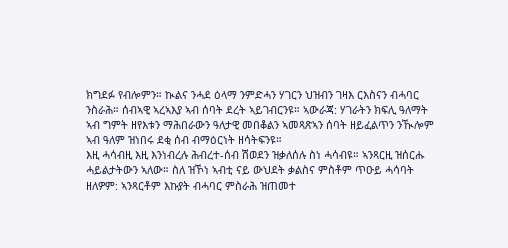ክግደፉ የብሎምን። ኲልና ንሓደ ዕላማ ንምድሓን ሃገርን ህዝብን ገዛእ ርእስናን ብሓባር ንስራሕ። ሰብኣዊ ኣረኣእያ ኣብ ሰባት ደረት ኣይገብርንዩ። ኣውራጃ: ሃገራትን ክፍሊ ዓለማት ኣብ ግምት ዘየእቱን ማሕበራውን ዓለታዊ መበቆልን ኣመጻጽኣን ሰባት ዘይፈልጥን ንዂሎም ኣብ ዓለም ዝነበሩ ደቂ ሰብ ብማዕርነት ዘሳትፍንዩ።
እዚ ሓሳብዚ እዚ እንነብረሉ ሕብረተ-ሰብ ሽወደን ዝቃለሰሉ ስነ ሓሳብዩ። ኣንጻርዚ ዝሰርሑ ሓይልታትውን ኣለው። ስለ ዝኾነ ኣብቲ ናይ ውህደት ቃልስና ምስቶም ጥዑይ ሓሳባት ዘለዎም: ኣንጻርቶም እኩያት ብሓባር ምስራሕ ዝጠመተ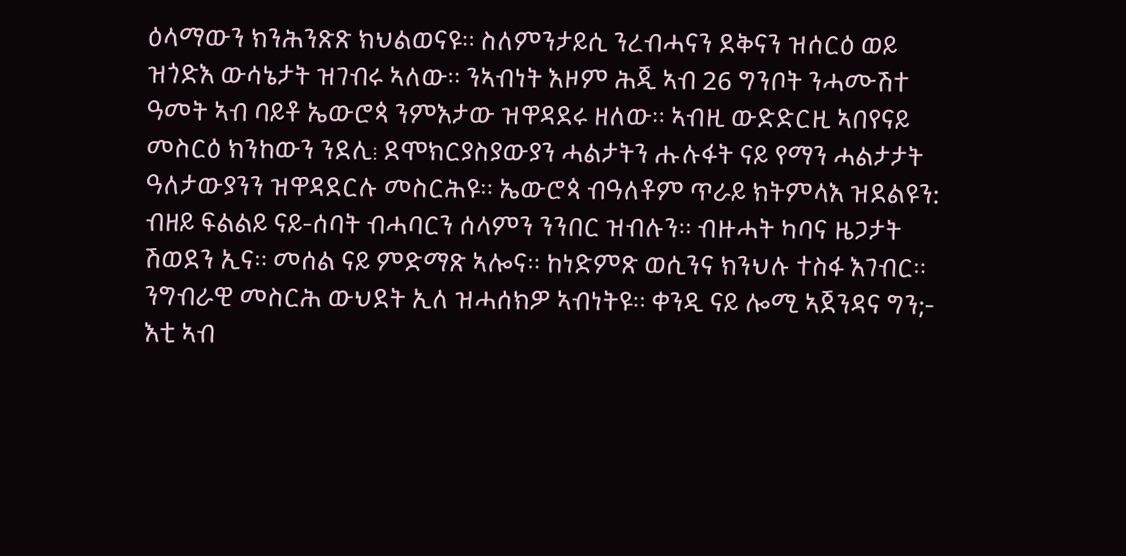ዕላማውን ክንሕንጽጽ ክህልወናዩ። ስለምንታይሲ ንረብሓናን ደቅናን ዝሰርዕ ወይ ዝጎድእ ውሳኔታት ዝገብሩ ኣለው። ንኣብነት እዞም ሕጂ ኣብ 26 ግንቦት ንሓሙሽተ ዓመት ኣብ ባይቶ ኤውሮጳ ንምእታው ዝዋዳደሩ ዘለው። ኣብዚ ውድድርዚ ኣበየናይ መስርዕ ክንከውን ንደሊ᎒ ደሞክርያስያውያን ሓልታትን ሑሉፋት ናይ የማን ሓልታታት ዓለታውያንን ዝዋዳደርሉ መስርሕዩ። ኤውሮጳ ብዓለቶም ጥራይ ክትምላእ ዝደልዩን: ብዘይ ፍልልይ ናይ-ሰባት ብሓባርን ሰላምን ንንበር ዝብሉን። ብዙሓት ካባና ዜጋታት ሽወደን ኢና። መሰል ናይ ምድማጽ ኣሎና። ከነድምጽ ወሲንና ክንህሉ ተስፋ እገብር። ንግብራዊ መስርሕ ውህደት ኢለ ዝሓሰክዎ ኣብነትዩ። ቀንዲ ናይ ሎሚ ኣጀንዳና ግን;-
እቲ ኣብ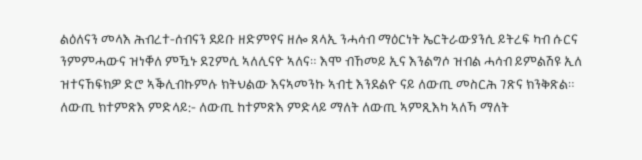ልዕለናን መላእ ሕብረተ-ሰብናን ደይቡ ዘድምየና ዘሎ ጸላኢ ንሓሳብ ማዕርነት ኤርትራውያንሲ ይትረፍ ካብ ሱርና ንምምሓውና ዝነቐለ ምዃኑ ደጊምሲ ኣለሊናዮ ኣለና። እሞ ብኸመይ ኢና እንልግሶ ዝብል ሓሳብ ይምልሽዩ ኢለ ዝተናኸፍክዎ ድሮ ኣቕሊብኩምሉ ክትህልው እናኣመንኩ ኣብቲ እንደልዮ ናይ ለውጢ መስርሕ ገጽና ክንቅጽል።
ለውጢ ክተምጽእ ምድላይ:- ለውጢ ከተምጽእ ምድላይ ማለት ለውጢ ኣምጺእካ ኣለኻ ማለት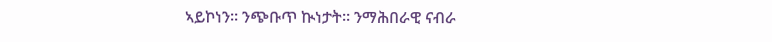ኣይኮነን። ንጭቡጥ ኲነታት። ንማሕበራዊ ናብራ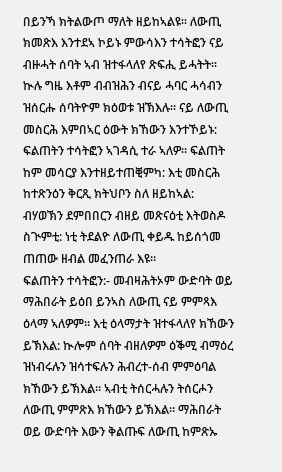በይንኻ ክትልውጦ ማለት ዘይከኣልዩ። ለውጢ ክመጽእ እንተደኣ ኮይኑ ምውሳእን ተሳትፎን ናይ ብዙሓት ሰባት ኣብ ዝተፋላለየ ጽፍሒ ይሓትት። ኲሉ ግዜ እቶም ብብዝሕን ብናይ ሓባር ሓሳብን ዝሰርሑ ሰባትዮም ክዕወቱ ዝኽእሉ። ናይ ለውጢ መስርሕ እምበኣር ዕውት ክኸውን እንተኾይኑ: ፍልጠትን ተሳትፎን ኣገዳሲ ተራ ኣለዎ። ፍልጠት ከም መሳርያ እንተዘይተጠቒምካ: እቲ መስርሕ ከተጽንዕን ቅርጺ ክትህቦን ስለ ዘይከኣል: ብሃወኽን ደምበበርን ብዘይ መጽናዕቲ እትወስዶ ስጒምቲ: ነቲ ትደልዮ ለውጢ ቀይዱ ከይሰጎመ ጠጠው ዘብል መፈንጠራ እዩ።
ፍልጠትን ተሳትፎን:- መብዛሕትኦም ውድባት ወይ ማሕበራት ይዕበ ይንኣስ ለውጢ ናይ ምምጻእ ዕላማ ኣለዎም። እቲ ዕላማታት ዝተፋላለየ ክኸውን ይኽእል: ኲሎም ሰባት ብዘለዎም ዕቕሚ ብማዕረ ዝነብሩሉን ዝሳተፍሉን ሕብረተ-ሰብ ምምዕባል ክኸውን ይኽእል። ኣብቲ ትሰርሓሉን ትሰርሖን ለውጢ ምምጽእ ክኸውን ይኽእል። ማሕበራት ወይ ውድባት እውን ቅልጡፍ ለውጢ ከምጽኡ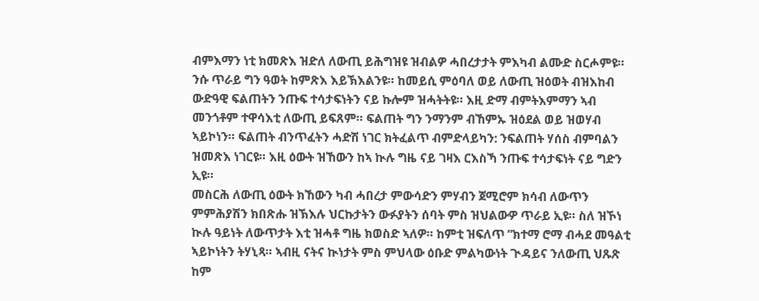ብምእማን ነቲ ክመጽእ ዝድለ ለውጢ ይሕግዝዩ ዝብልዎ ሓበረታታት ምእካብ ልሙድ ስርሖምዩ። ንሱ ጥራይ ግን ዓወት ከምጽእ እይኽእልንዩ። ከመይሲ ምዕባለ ወይ ለውጢ ዝዕወት ብዝእከብ ውድዓዊ ፍልጠትን ንጡፍ ተሳታፍነትን ናይ ኩሎም ዝሓትትዩ። እዚ ድማ ብምትእምማን ኣብ መንጎቶም ተዋሳእቲ ለውጢ ይፍጸም። ፍልጠት ግን ንማንም ብኸምኡ ዝዕደል ወይ ዝወሃብ ኣይኮነን። ፍልጠት ብንጥፈትን ሓድሽ ነገር ክትፈልጥ ብምድላይካን: ንፍልጠት ሃሰስ ብምባልን ዝመጽእ ነገርዩ። እዚ ዕውት ዝኸውን ከኣ ኲሉ ግዜ ናይ ገዛእ ርእስኻ ንጡፍ ተሳታፍነት ናይ ግድን ኢዩ።
መስርሕ ለውጢ ዕውት ክኸውን ካብ ሓበረታ ምውሳድን ምሃብን ጀሚሮም ክሳብ ለውጥን ምምሕያሽን ክበጽሑ ዝኽእሉ ህርኩታትን ውፉያትን ሰባት ምስ ዝህልውዎ ጥራይ ኢዩ። ስለ ዝኾነ ኲሉ ዓይነት ለውጥታት እቲ ዝሓቶ ግዜ ክወስድ ኣለዎ። ከምቲ ዝፍለጥ ”ክተማ ሮማ ብሓደ መዓልቲ ኣይኮነትን ትሃኒጻ። ኣብዚ ናትና ኲነታት ምስ ምህላው ዕቡድ ምልካውነት ጒዳይና ንለውጢ ህጹጽ ከም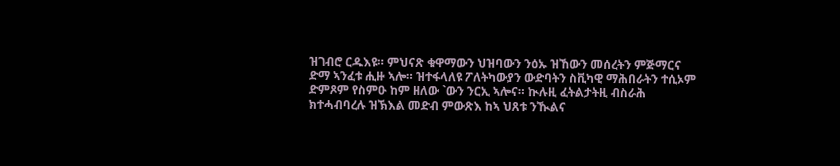ዝገብሮ ርዱእዩ። ምህናጽ ቁዋማውን ህዝባውን ንዕኡ ዝኸውን መሰረትን ምጅማርና ድማ ኣንፈቱ ሒዙ ኣሎ። ዝተፋላለዩ ፖለትካውያን ውድባትን ስቪካዊ ማሕበራትን ተሲኦም ድምጾም የስምዑ ከም ዘለው `ውን ንርኢ ኣሎና። ኲሉዚ ፈትልታትዚ ብስራሕ ክተሓብባረሉ ዝኽእል መድብ ምውጽእ ከኣ ህጸቱ ንዂልና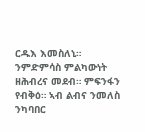ርዱእ እመስለኒ። ንምድምሳስ ምልካውነት ዘሕብረና መደብ። ምፍንፋን የብቅዕ። ኣብ ልብና ንመለስ ንካባበር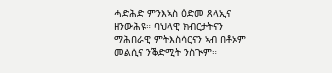ሓድሕድ ምንእኣስ ዕድመ ጸላኢና ዘንውሕዩ። ባህላዊ ክብርታትናን ማሕበራዊ ምትእስሳርናን ኣብ በቶኦም መልሲና ንቕድሚት ንስጒም።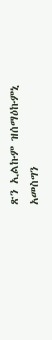ጽን ኢልኩም ዝሰማዕኩምኒ አመስግን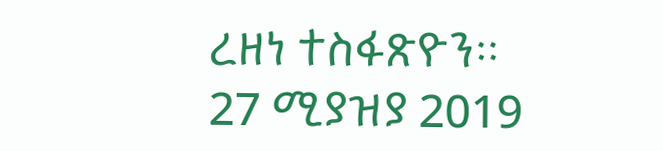ረዘነ ተስፋጽዮን።
27 ሚያዝያ 2019